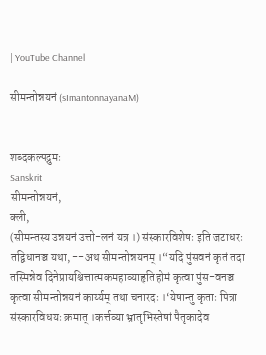| YouTube Channel

सीमन्तोन्नयनं (sImantonnayanaM)


शब्दकल्पद्रुमः
Sanskrit
सीमन्तोन्नयनं,
क्ली,
(सीमन्तस्य उन्नयनं उत्तो-लनं यत्र ।) संस्कारविशेषः इति जटाधरः
तद्विधानञ्च यथा, --अथ सीमन्तोन्नयनम् ।“यदि पुंसवनं कृतं तदा तस्मिन्नेव दिनेप्रायश्चित्तात्मकमहाव्याहृतिहोमं कृत्वा पुंस-वनञ्च कृत्वा सीमन्तोन्नयनं कार्य्यम् तथा चनारदः ।‘येषान्तु कृताः पित्रा संस्कारविधयः क्रमात् ।कर्त्तव्या भ्रातृभिस्तेषां पैतृकादेव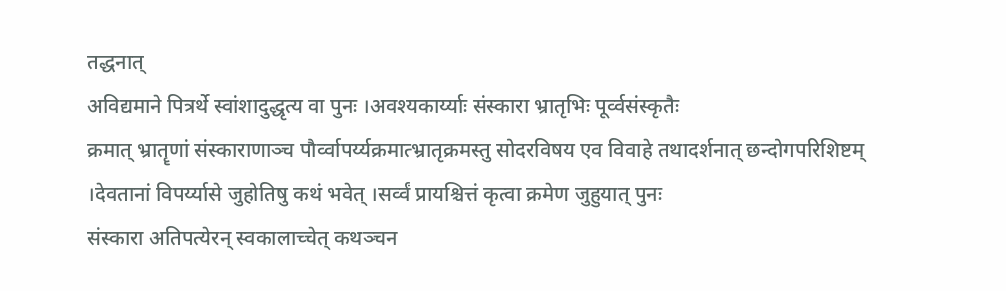तद्धनात्
अविद्यमाने पित्रर्थे स्वांशादुद्धृत्य वा पुनः ।अवश्यकार्य्याः संस्कारा भ्रातृभिः पूर्व्वसंस्कृतैः
क्रमात् भ्रातॄणां संस्काराणाञ्च पौर्व्वापर्य्यक्रमात्भ्रातृक्रमस्तु सोदरविषय एव विवाहे तथादर्शनात् छन्दोगपरिशिष्टम् ।देवतानां विपर्य्यासे जुहोतिषु कथं भवेत् ।सर्व्वं प्रायश्चित्तं कृत्वा क्रमेण जुहुयात् पुनः
संस्कारा अतिपत्येरन् स्वकालाच्चेत् कथञ्चन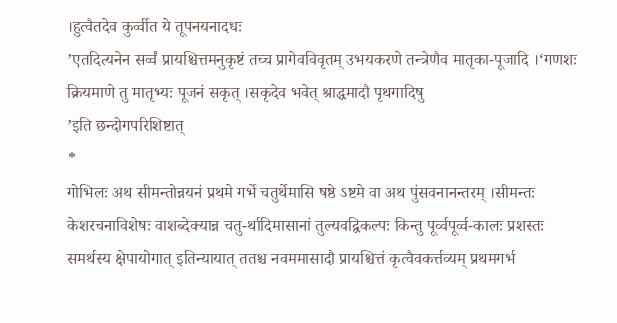।हुत्वैतदेव कुर्व्वीत ये तूपनयनादधः
’एतदित्यनेन सर्व्वं प्रायश्चित्तमनुकृष्टं तच्च प्रागेवविवृतम् उभयकरणे तन्त्रेणैव मातृका-पूजादि ।‘गणशः क्रियमाणे तु मातृभ्यः पूजनं सकृत् ।सकृदेव भवेत् श्राद्धमादौ पृथगादिषु
’इति छन्दोगपरिशिष्टात्
*
गोभिलः अथ सीमन्तोन्नयनं प्रथमे गर्भे चतुर्थेमासि षष्ठे ऽष्टमे वा अथ पुंसवनानन्तरम् ।सीमन्तः केशरचनाविशेषः वाशब्देक्यान्न चतु-र्थादिमासानां तुल्यवद्विकल्पः किन्तु पूर्व्वपूर्व्व-कालः प्रशस्तः समर्थस्य क्षेपायोगात् इतिन्यायात् ततश्च नवममासादौ प्रायश्चित्तं कृत्वैवकर्त्तव्यम् प्रथमगर्भ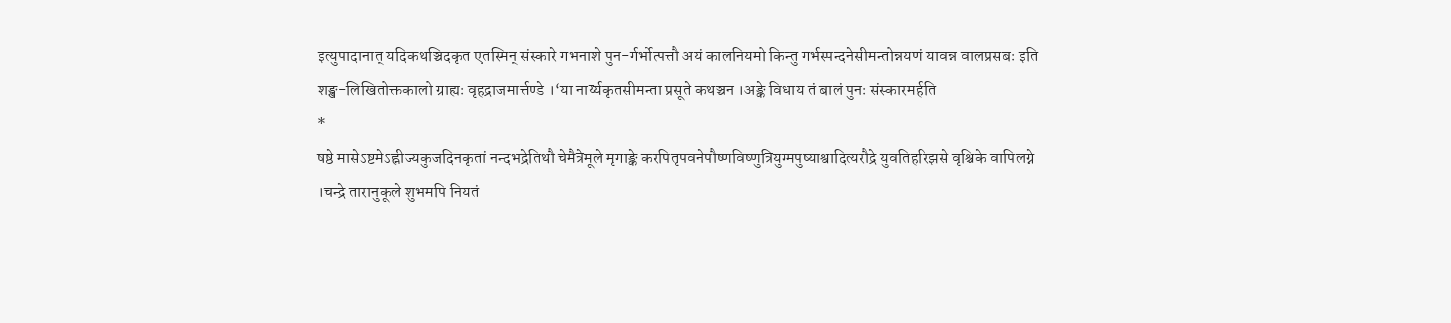इत्युपादानात् यदिकथञ्चिदकृत एतस्मिन् संस्कारे गभनाशे पुन-र्गर्भोत्पत्तौ अयं कालनियमो किन्तु गर्भस्पन्दनेसीमन्तोन्नयणं यावन्न वालप्रसबः इति शङ्ख-लिखितोक्तकालो ग्राह्यः वृहद्राजमार्त्तण्डे ।‘या नार्य्यकृतसीमन्ता प्रसूते कथञ्चन ।अङ्के विधाय तं बालं पुनः संस्कारमर्हति
*
षष्ठे मासेऽष्टमेऽह्नीज्यकुजदिनकृतां नन्दभद्रेतिथौ चेमैत्रेमूले मृगाङ्के करपितृपवनेपौष्णविष्णुत्रियुग्मपुष्याश्वादित्यरौद्रे युवतिहरिझसे वृश्चिके वापिलग्ने ।चन्द्रे तारानुकूले शुभमपि नियतं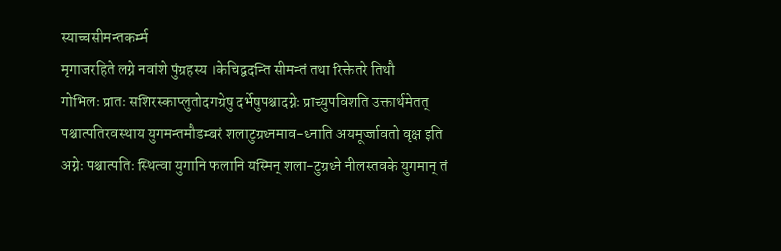स्याच्चसीमन्तकर्म्म
मृगाजरहिते लग्ने नवांशे पुंग्रहस्य ।केचिद्वदन्ति सीमन्तं तथा रिक्तेतरे तिथौ
गोभिलः प्रातः सशिरस्काप्लुतोदगग्रेषु दर्भेषुपश्चादग्नेः प्राच्युपविशति उक्तार्थमेतत् पश्चात्पतिरवस्थाय युगमन्तमौडम्बरं शलाटुग्रथ्नमाव-ध्नाति अयमूर्ज्जावतो वृक्ष इति अग्नेः पश्चात्पतिः स्थित्वा युगानि फलानि यस्मिन् शला-टुग्रथ्ने नीलस्तवके युगमान् तं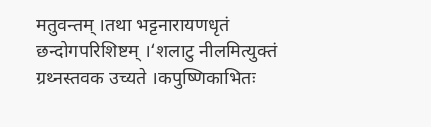मतुवन्तम् ।तथा भट्टनारायणधृतं छन्दोगपरिशिष्टम् ।‘शलाटु नीलमित्युक्तं ग्रथ्नस्तवक उच्यते ।कपुष्णिकाभितः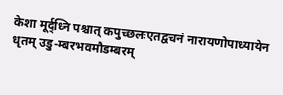केशा मूर्द्ध्नि पश्चात् कपुच्छलःएतद्वचनं नारायणोपाध्यायेन धृतम् उडु-म्बरभवमौडम्बरम्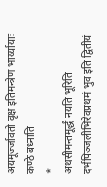अयमूर्ज्जावतो वृक्ष इतिमन्त्रेण भार्य्यायाः कण्ठे बध्नाति
*
अथसीमन्तमूर्द्धं नयति भूरिति दर्भपिञ्जलीभिरेवप्रथमं भुव इति द्वितीयं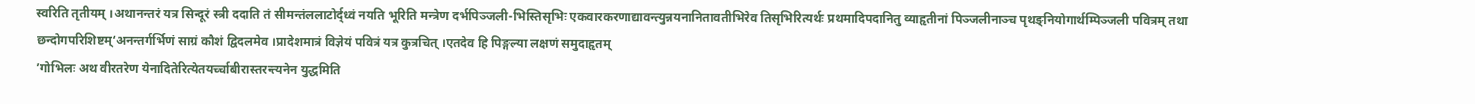स्वरिति तृतीयम् ।अथानन्तरं यत्र सिन्दूरं स्त्री ददाति तं सीमन्तंललाटोर्द्ध्वं नयति भूरिति मन्त्रेण दर्भपिञ्जली-भिस्तिसृभिः एकवारकरणाद्यावन्त्युन्नयनानितावतीभिरेव तिसृभिरित्यर्थः प्रथमादिपदानितु व्याहृतीनां पिञ्जलीनाञ्च पृथङ्नियोगार्थम्पिञ्जली पवित्रम् तथा छन्दोगपरिशिष्टम्‘अनन्तर्गर्भिणं साग्रं कौशं द्विदलमेव ।प्रादेशमात्रं विज्ञेयं पवित्रं यत्र कुत्रचित् ।एतदेव हि पिङ्गल्या लक्षणं समुदाहृतम्
’गोभिलः अथ वीरतरेण येनादितेरित्येतयर्च्चाबीरास्तरन्त्यनेन युद्धमिति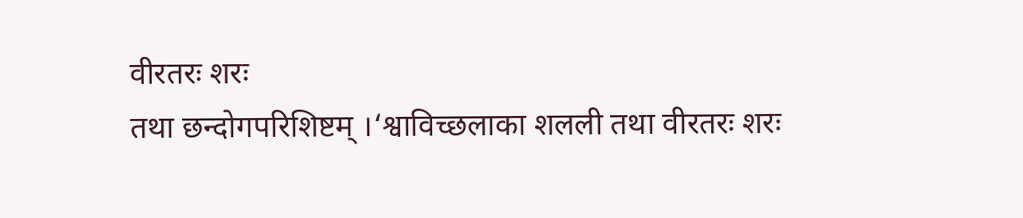वीरतरः शरः
तथा छन्दोगपरिशिष्टम् ।‘श्वाविच्छलाका शलली तथा वीरतरः शरः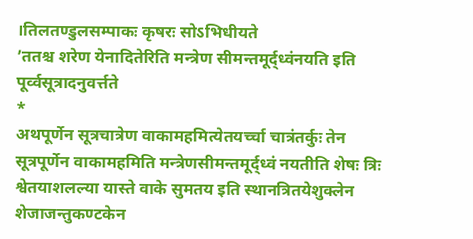।तिलतण्डुलसम्पाकः कृषरः सोऽभिधीयते
’ततश्च शरेण येनादितेरिति मन्त्रेण सीमन्तमूर्द्ध्वंनयति इति पूर्व्वसूत्रादनुवर्त्तते
*
अथपूर्णेन सूत्रचात्रेण वाकामहमित्येतयर्च्चा चात्रंतर्कुः तेन सूत्रपूर्णेन वाकामहमिति मन्त्रेणसीमन्तमूर्द्ध्वं नयतीति शेषः त्रिः श्वेतयाशलल्या यास्ते वाके सुमतय इति स्थानत्रितयेशुक्लेन शेजाजन्तुकण्टकेन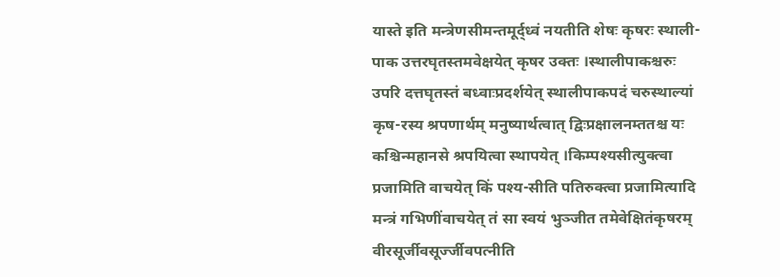यास्ते इति मन्त्रेणसीमन्तमूर्द्ध्वं नयतीति शेषः कृषरः स्थाली-पाक उत्तरघृतस्तमवेक्षयेत् कृषर उक्तः ।स्थालीपाकश्चरुः उपरि दत्तघृतस्तं बध्वाःप्रदर्शयेत् स्थालीपाकपदं चरुस्थाल्यां कृष-रस्य श्रपणार्थम् मनुष्यार्थत्वात् द्विःप्रक्षालनम्ततश्च यः कश्चिन्महानसे श्रपयित्वा स्थापयेत् ।किम्पश्यसीत्युक्त्वा प्रजामिति वाचयेत् किं पश्य-सीति पतिरुक्त्वा प्रजामित्यादि मन्त्रं गभिणींवाचयेत् तं सा स्वयं भुञ्जीत तमेवेक्षितंकृषरम् वीरसूर्जीवसूर्ज्जीवपत्नीति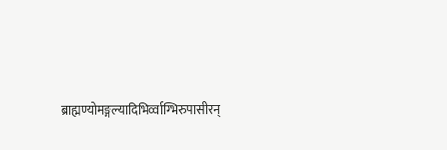ब्राह्मण्योमङ्गल्यादिभिर्व्वाग्भिरुपासीरन्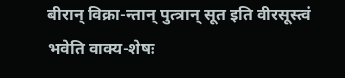बीरान् विक्रा-न्तान् पुत्त्रान् सूत इति वीरसूस्त्वं भवेति वाक्य-शेषः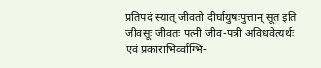प्रतिपदं स्यात् जीवतो दीर्घायुषःपुत्तान् सूत इति जीवसूः जीवतः पत्नी जीव-पत्री अविधवेत्यर्थः एवं प्रकाराभिर्व्वाग्भि-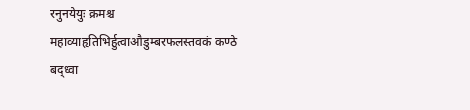रनुनयेयुः क्रमश्च महाव्याहृतिभिर्हुत्वाऔडुम्बरफलस्तवकं कण्ठे बद्ध्वा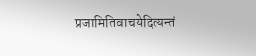प्रजामितिवाचयेदित्यन्तं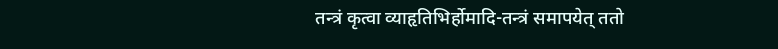तन्त्रं कृत्वा व्याहृतिभिर्होमादि-तन्त्रं समापयेत् ततो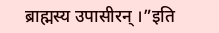ब्राह्मस्य उपासीरन् ।”इति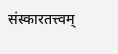संस्कारतत्त्वम्